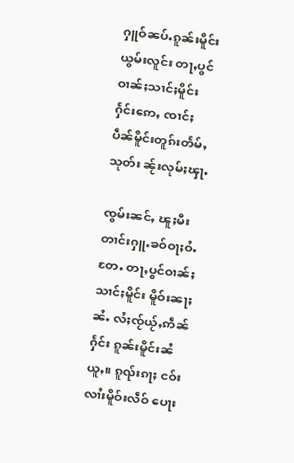ႁူဝ်ၼပ်ႉၵူၼ်းမိူင်းယွမ်းလူင်း တႃႇပွင်ဝၢၼ်ႈသၢင်ႈမိူင်းႁႅင်းဢေႇ ၸၢင်ႈပဵၼ်မိူင်းတူၵ်းတႅမ်ႇသုတ်း ၼႂ်းလုမ်ႈၾႃႉ

ၸွမ်းၼင်ႇ ၽူႈမီးတၢင်းႁူႉၶဝ်ဝႃႈဝႆႉတႄႉ တႃႇပွင်ဝၢၼ်ႈသၢင်ႈမိူင်း မိူဝ်းၼႃႈၼႆႉ လႆႈၸႂ်ယႂ်ႇဢဵၼ်ႁႅင်း ၵူၼ်းမိူင်းၼႆယူႇ။ ၵူၺ်းၵႃႈ ငဝ်းလၢႆးမိူဝ်းလဵဝ် ပေႃး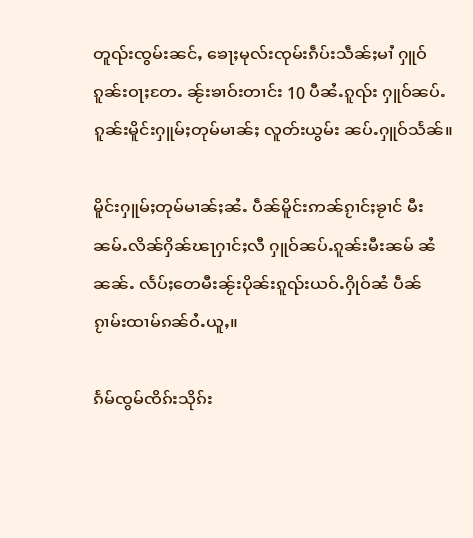တူၺ်းၸွမ်းၼင်ႇ ၶေႃႈမုလ်းၸုမ်းၵဵပ်းသဵၼ်ႈမၢႆ ႁူဝ်ၵူၼ်းဝႃႈတႄႉ ၼႂ်းၶၢဝ်းတၢင်း 10 ပီၼႆႉၵူၺ်း ႁူဝ်ၼပ်ႉၵူၼ်းမိူင်းႁူမ်ႈတုမ်မၢၼ်ႈ လူတ်းယွမ်း ၼပ်ႉႁူဝ်သႅၼ်။

မိူင်းႁူမ်ႈတုမ်မၢၼ်ႈၼႆႉ ပဵၼ်မိူင်းဢၼ်ၵႂၢင်ႈၶႂၢင် မီးၼမ်ႉလိၼ်ႁိၼ်ၽႃႁၢင်ႈလီ ႁူဝ်ၼပ်ႉၵူၼ်းမီးၼမ် ၼႆၼၼ်ႉ လႅပ်ႈတေမီးၼႂ်းပိုၼ်းၵူၺ်းယဝ်ႉႁိုဝ်ၼႆ ပဵၼ်ၵႂၢမ်းထၢမ်ၵၼ်ဝႆႉယူႇ။

ၵႅမ်ၸွမ်ၸိၵ်းသိုၵ်း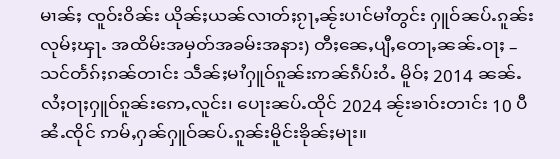မၢၼ်ႈ ၸူဝ်းဝိၼ်း ယိုၼ်ႈယၼ်လၢတ်ႈၵႂႃႇၼႂ်းပၢင်မၢႆတွင်း ႁူဝ်ၼပ်ႉၵူၼ်းလုမ်ႈၾႃႉ အထိမ်းအမှတ်အခမ်းအနား) တီႈၼေႇပျီႇတေႃႇၼၼ်ႉဝႃႈ – သင်တႅၵ်ႈၵၼ်တၢင်း သဵၼ်ႈမၢႆႁူဝ်ၵူၼ်းဢၼ်ၵဵပ်းဝႆႉ မိူဝ်ႈ 2014 ၼၼ်ႉ လႆႈဝႃႈႁူဝ်ၵူၼ်းဢေႇလူင်း၊ ပေႃးၼပ်ႉထိုင် 2024 ၼႂ်းၶၢဝ်းတၢင်း 10 ပီၼႆႉၸိုင် ဢမ်ႇႁၼ်ႁူဝ်ၼပ်ႉၵူၼ်းမိူင်းၶိုၼ်ႈမႃး။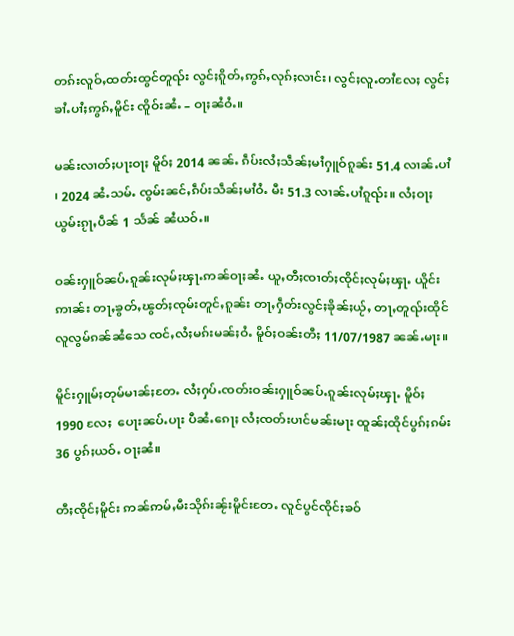တၵ်းလူဝ်ႇထတ်းထွင်တူၺ်း လွင်ႈၵိူတ်ႇဢွၵ်ႇလုၵ်ႈလၢင်း၊ လွင်ႈလူႉတၢႆလႄႈ လွင်ႈၶၢႆႉပၢႆႈဢွၵ်ႇမိူင်း ၸိူဝ်းၼႆႉ – ဝႃႈၼႆဝႆႉ။

မၼ်းလၢတ်ႈပႃးဝႃႈ မိူဝ်ႈ 2014 ၼၼ်ႉ ၵဵပ်းလႆႈသဵၼ်ႈမၢႆႁူဝ်ၵူၼ်း 51.4 လၢၼ်ႉပၢႆ ၊ 2024 ၼႆႉသမ်ႉ ၸွမ်းၼင်ႇၵဵပ်းသဵၼ်ႈမၢႆဝႆႉ မီး 51.3 လၢၼ်ႉပၢႆၵူၺ်း။ လႆႈဝႃႈ ယွမ်းၵႂႃႇပဵၼ် 1 သႅၼ် ၼႆယဝ်ႉ။

ဝၼ်းႁူဝ်ၼပ်ႉၵူၼ်းလုမ်ႈၾႃႉဢၼ်ဝႃႈၼႆႉ ယူႇတီႈၸၢတ်ႈၸိုင်ႈလုမ်ႈၾႃႉ ယိူင်းဢၢၼ်း တႃႇၶွတ်ႇၽွတ်ႈၸုမ်းတူင်ႇၵူၼ်း တႃႇႁဵတ်းလွင်ႈၶိုၼ်ႈယႂ်ႇ တႃႇတူၺ်းထိုင်လူလွမ်ၵၼ်ၼႆသေ ၸင်ႇလႆႈမၵ်းမၼ်ႈဝႆႉ မိူဝ်ႈဝၼ်းတီႈ 11/07/1987 ၼၼ်ႉမႃး။

မိူင်းႁူမ်ႈတုမ်မၢၼ်ႈတႄႉ လႆႈႁပ်ႉၸတ်းဝၼ်းႁူဝ်ၼပ်ႉၵူၼ်းလုမ်ႈၾႃႉ မိူဝ်ႈ 1990 လႄႈ  ပေႃးၼပ်ႉပႃး ပီၼႆႉၵေႃႈ လႆႈၸတ်းပၢင်မၼ်းမႃး ထူၼ်ႈထိုင်ပွၵ်ႈၵမ်း 36 ပွၵ်ႈယဝ်ႉ ဝႃႈၼႆ။

တီႈၸိုင်ႈမိူင်း ဢၼ်ဢမ်ႇမီးသိုၵ်းၼႂ်းမိူင်းတႄႉ လူင်ပွင်ၸိုင်ႈၶဝ်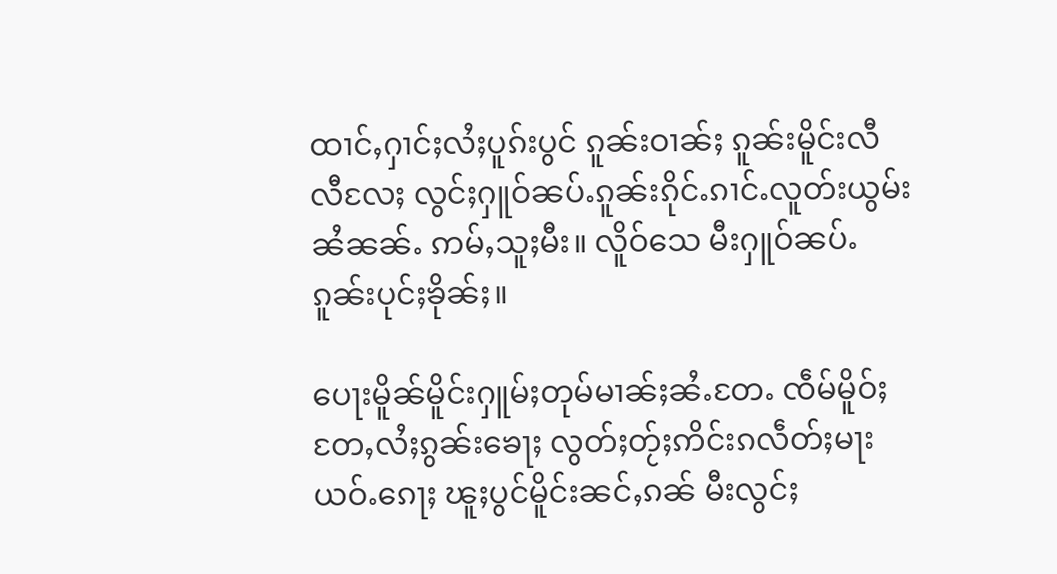ထၢင်ႇႁၢင်ႈလႆႈပူၵ်းပွင် ၵူၼ်းဝၢၼ်ႈ ၵူၼ်းမိူင်းလီလီလႄႈ လွင်ႈႁူဝ်ၼပ်ႉၵူၼ်းၵိုင်ႉၵၢင်ႉလူတ်းယွမ်းၼႆၼၼ်ႉ ဢမ်ႇသူႈမီး။ လိူဝ်သေ မီးႁူဝ်ၼပ်ႉၵူၼ်းပုင်ႈၶိုၼ်ႈ။

ပေႃးမိူၼ်မိူင်းႁူမ်ႈတုမ်မၢၼ်ႈၼႆႉတႄႉ ၸဵမ်မိူဝ်ႈတႄႇလႆႈၵွၼ်းၶေႃႈ လွတ်ႈတႂ်ႈဢိင်းၵလဵတ်ႈမႃးယဝ်ႉၵေႃႈ ၽူႈပွင်မိူင်းၼင်ႇၵၼ် မီးလွင်ႈ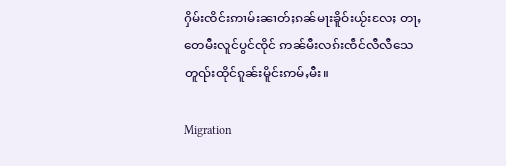ႁိမ်းၸိင်းဢၢမ်းၼၢတ်ႈၵၼ်မႃးၶိူဝ်းယႂ်းလႄႈ တႃႇတေမီးလူင်ပွင်ၸိုင် ဢၼ်မီးလၵ်းၸဵင်လီလီသေ တူၺ်းထိုင်ၵူၼ်းမိူင်းဢမ်ႇမီး။

Migration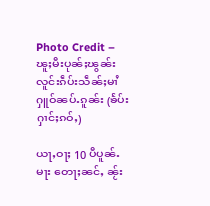Photo Credit – ၽူႈမီးပုၼ်ႈၽွၼ်း လူင်းၵဵပ်းသဵၼ်ႈမၢႆ ႁူဝ်ၼပ်ႉၵူၼ်း (ၶႅပ်းႁၢင်ႈၵဝ်ႇ)

ယႃႇဝႃႈ 10 ပီပူၼ်ႉမႃး တေႃႈၼင်ႇ ၼႂ်း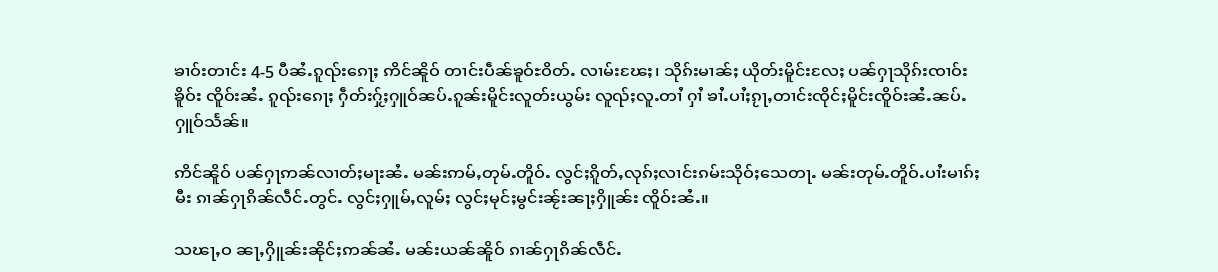ၶၢဝ်းတၢင်း 4-5 ပီၼႆႉၵူၺ်းၵေႃႈ ဢိင်ၼိူဝ် တၢင်းပဵၼ်ၶူဝ်ႊဝိတ်ႉ လၢမ်းၽႄႈ၊ သိုၵ်းမၢၼ်ႈ ယိုတ်းမိူင်းလႄႈ ပၼ်ႁႃသိုၵ်းၸၢဝ်းၶိူဝ်း ၸိူဝ်းၼႆႉ ၵူၺ်းၵေႃႈ ႁဵတ်းႁႂ်ႈႁူဝ်ၼပ်ႉၵူၼ်းမိူင်းလူတ်းယွမ်း လူၺ်ႈလူႉတၢႆ ႁၢႆ ၶၢႆႉပၢႆႈၵႂႃႇတၢင်းၸိုင်ႈမိူင်းၸိူဝ်းၼႆႉၼပ်ႉႁူဝ်သႅၼ်။

ဢိင်ၼိူဝ် ပၼ်ႁႃဢၼ်လၢတ်ႈမႃးၼႆႉ မၼ်းဢမ်ႇတုမ်ႉတိူဝ်ႉ လွင်ႈၵိူတ်ႇလုၵ်ႈလၢင်းၵမ်းသိုဝ်ႈသေတႃႉ မၼ်းတုမ်ႉတိူဝ်ႉပၢႆးမၢၵ်ႈမီး ၵၢၼ်ႁႃၵိၼ်လဵင်ႉတွင်ႉ လွင်ႈႁူမ်ႇလူမ်ႈ လွင်ႈမုင်ႈမွင်းၼႂ်းၼႃႈႁိူၼ်း ၸိူဝ်းၼႆႉ။

သၽႃႇဝ ၼႃႇႁိူၼ်းၼိုင်ႈဢၼ်ၼႆႉ မၼ်းယၼ်ၼိူဝ် ၵၢၼ်ႁႃၵိၼ်လဵင်ႉ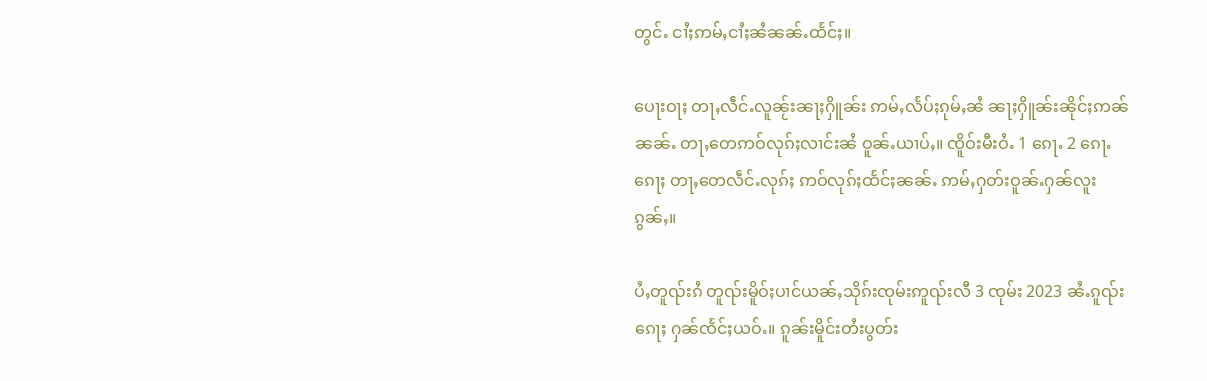တွင်ႉ ငၢႆႈဢမ်ႇငၢႆႈၼႆၼၼ်ႉထႅင်ႈ။

ပေႃးဝႃႈ တႃႇလဵင်ႉလူၼႂ်းၼႃႈႁိူၼ်း ဢမ်ႇလႅပ်ႈၵုမ်ႇၼႆ ၼႃႈႁိူၼ်းၼိုင်ႈဢၼ်ၼၼ်ႉ တႃႇတေဢဝ်လုၵ်ႈလၢင်းၼႆ ဝူၼ်ႉယၢပ်ႇ။ ၸိူဝ်းမီးဝႆႉ 1 ၵေႃႉ 2 ၵေႃႉၵေႃႈ တႃႇတေလဵင်ႉလုၵ်ႈ ဢဝ်လုၵ်ႈထႅင်ႈၼၼ်ႉ ဢမ်ႇႁတ်းဝူၼ်ႉႁၼ်လူးၵွၼ်ႇ။

ပႆႇတူၺ်းၵႆ တူၺ်းမိူဝ်ႈပၢင်ယၼ်ႇသိုၵ်းၸုမ်းဢူၺ်းလီ 3 ၸုမ်း 2023 ၼႆႉၵူၺ်းၵေႃႈ ႁၼ်ၸႅင်ႈယဝ်ႉ။ ၵူၼ်းမိူင်းတႆးပွတ်း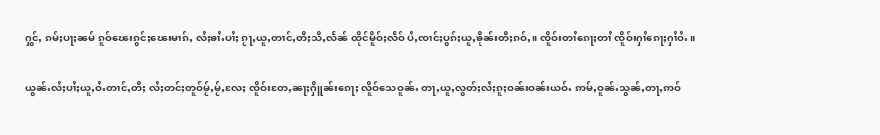ႁွင်ႇ ၵမ်ႈပႃႈၼမ် ၵူဝ်ၽေးၵွင်ႈၽေးမၢၵ်ႇ လႆႈၶၢႆႉပၢႆႈ ၵႂႃႇယူႇတၢင်ႇတီႈသီႇလႅၼ် ထိုင်မိူဝ်ႈလဵဝ် ပႆႇၸၢင်ႈပွၵ်ႈယူႇၶိုၼ်းတီႈၵဝ်ႇ။ ၸိူဝ်းတၢႆၵေႃႈတၢႆ ၸိူဝ်းႁၢႆၵေႃႈႁၢႆဝႆႉ။

ယွၼ်ႉလႆႈပၢႆႈယူႇဝႆႉတၢင်ႇတီႈ လႆႈတင်ႈတူဝ်မႂ်ႇမႂ်ႇလႄႈ ၸိူဝ်းတႄႇၼႃႈႁိူၼ်းၵေႃႈ လိူဝ်သေဝူၼ်ႉ တႃႇယူႇလွတ်ႈလႆႈၵူႈဝၼ်းဝၼ်းယဝ်ႉ ဢမ်ႇဝူၼ်ႉသွၼ်ႇတႃႇဢဝ်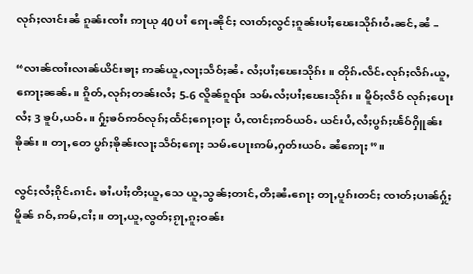လုၵ်ႈလၢင်းၼႆ ၵူၼ်းၸၢႆး ဢႃယု 40 ပၢႆ ၵေႃႉၼိုင်ႈ လၢတ်ႈလွင်ႈၵူၼ်းပၢႆႈၽေးသိုၵ်းဝႆႉၼင်ႇၼႆ –

“လၢၼ်ၸၢႆးလၢၼ်ယိင်းၶႃႈ ဢၼ်ယူႇလႃႈသဵဝ်ႈၼႆႉ လႆႈပၢႆႈၽေးသိုၵ်း။ တိုၵ်ႉလဵင်ႉလုၵ်ႈလဵၵ်ႉယူႇ ဢေႃႈၼၼ်ႉ။ ၵိူတ်ႇလုၵ်ႈတၼ်းလႆႈ 5-6 လိူၼ်ၵူၺ်း သမ်ႉလႆႈပၢႆႈၽေးသိုၵ်း။ မိူဝ်ႈလဵဝ် လုၵ်ႈပေႃးလႆႈ 3 ၶူပ်ႇယဝ်ႉ။ ႁႂ်ႈၶဝ်ဢဝ်လုၵ်ႈထႅင်ႈၵေႃႈဝႃႈ ပႆႇၸၢင်ႈဢဝ်ယဝ်ႉ ယင်းပႆႇလႆႈပွၵ်ႈၽႅဝ်ႁိူၼ်းၶိုၼ်း။ တႃႇတေ ပွၵ်ႈၶိုၼ်းလႃႈသဵဝ်ႈၵေႃႈ သမ်ႉပေႃးဢမ်ႇႁတ်းယဝ်ႉ ၼႆဢေႃႈ”။

လွင်ႈလႆႈၵိုင်ႉၵၢင်ႉ ၶၢႆႉပၢႆႈတီႈယူႇသေ ယူႇသွၼ်ႈတၢင်ႇတီႈၼႆႉၵေႃႈ တႃႇပူၵ်းတင်ႈ ၸၢတ်ႈပၢၼ်ႁႂ်ႈမိူၼ် ၵဝ်ႇဢမ်ႇငၢႆႈ။ တႃႇယူႇလွတ်ႈၵႂႃႇၵူႈဝၼ်း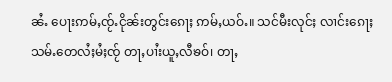ၼႆႉ ပေႃးဢမ်ႇၸႂ်ႉငိုၼ်းတွင်းၵေႃႈ ဢမ်ႇယဝ်ႉ။ သင်မီးလုင်ႈ လၢင်းၵေႃႈ သမ်ႉတေလႆႈမႆႈၸႂ် တႃႇပၢႆးယူႇလီၶဝ်၊ တႃႇ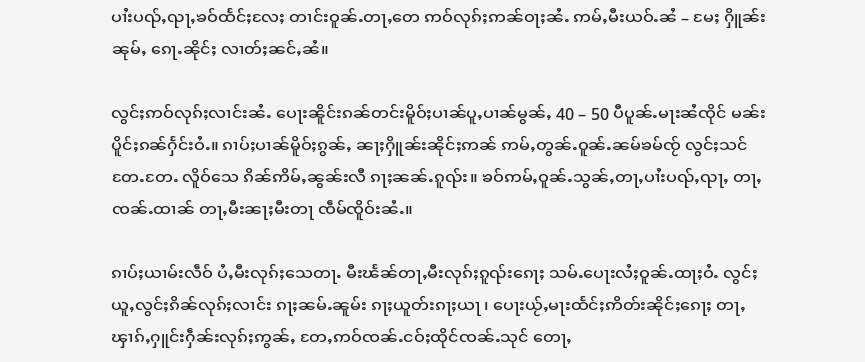ပၢႆးပၺ်ႇၺႃႇၶဝ်ထႅင်ႈလႄႈ တၢင်းဝူၼ်ႉတႃႇတေ ဢဝ်လုၵ်ႈဢၼ်ဝႃႈၼႆႉ ဢမ်ႇမီးယဝ်ႉၼႆ – မႄႈ ႁိူၼ်းၼုမ်ႇ ၵေႃႉၼိုင်ႈ လၢတ်ႈၼင်ႇၼႆ။

လွင်ႈဢဝ်လုၵ်ႈလၢင်းၼႆႉ ပေႃးၼိူင်းၵၼ်တင်းမိူဝ်ႈပၢၼ်ပူႇပၢၼ်မွၼ်ႇ 40 – 50 ပီပူၼ်ႉမႃးၼႆၸိုင် မၼ်းပိူင်ႈၵၼ်ႁႅင်းဝႆႉ။ ၵၢပ်ႈပၢၼ်မိူဝ်ႈၵွၼ်ႇ ၼႃႈႁိူၼ်းၼိုင်ႈဢၼ် ဢမ်ႇတွၼ်ႉဝူၼ်ႉၼမ်ၶမ်ၸႂ် လွင်ႈသင်တႄႉတႄႉ လိူဝ်သေ ၵိၼ်ဢိမ်ႇၼွၼ်းလီ ၵႃႈၼၼ်ႉၵူၺ်း။ ၶဝ်ဢမ်ႇဝူၼ်ႉသွၼ်ႇတႃႇပၢႆးပၺ်ႇၺႃႇ တႃႇၸၼ်ႉထၢၼ် တႃႇမီးၼႃႈမီးတႃ ၸဵမ်ၸိူဝ်းၼႆႉ။

ၵၢပ်ႈယၢမ်းလဵဝ် ပႆႇမီးလုၵ်ႈသေတႃႉ မီးၽႅၼ်တႃႇမီးလုၵ်ႈၵူၺ်းၵေႃႈ သမ်ႉပေႃးလႆႈဝူၼ်ႉထႃႈဝႆႉ လွင်ႈ ယူႇလွင်ႈၵိၼ်လုၵ်ႈလၢင်း ၵႃႈၼမ်ႉၼူမ်း ၵႃႈယူတ်းၵႃႈယႃ ၊ ပေႃးယႂ်ႇမႃးထႅင်ႈဢိတ်းၼိုင်ႈၵေႃႈ တႃႇ ၾၢၵ်ႇႁူင်းႁဵၼ်းလုၵ်ႈဢွၼ်ႇ တႄႇဢဝ်ၸၼ်ႉငဝ်ႈထိုင်ၸၼ်ႉသုင် တေႃႇ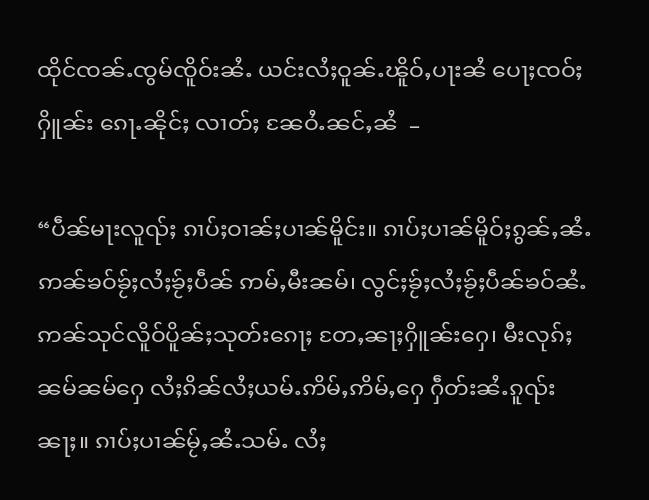ထိုင်ၸၼ်ႉၸွမ်ၸိူဝ်းၼႆႉ ယင်းလႆႈဝူၼ်ႉၽိူဝ်ႇပႃးၼႆ ပေႃႈၸဝ်ႈႁိူၼ်း ၵေႃႉၼိုင်ႈ လၢတ်ႈ ၼႄဝႆႉၼင်ႇၼႆ  –

“ပဵၼ်မႃးလူၺ်ႈ ၵၢပ်ႈဝၢၼ်ႈပၢၼ်မိူင်း။ ၵၢပ်ႈပၢၼ်မိူဝ်ႈၵွၼ်ႇၼႆႉ ဢၼ်ၶဝ်ၶႂ်ႈလႆႈၶႂ်ႈပဵၼ် ဢမ်ႇမီးၼမ်၊ လွင်ႈၶႂ်ႈလႆႈၶႂ်ႈပဵၼ်ၶဝ်ၼႆႉ ဢၼ်သုင်လိူဝ်ပိူၼ်ႈသုတ်းၵေႃႈ တႄႇၼႃႈႁိူၼ်းႁေ၊ မီးလုၵ်ႈၼမ်ၼမ်ႁေ လႆႈၵိၼ်လႆႈယမ်ႉဢိမ်ႇဢိမ်ႇႁေ ႁဵတ်းၼႆႉၵူၺ်းၼႃႈ။ ၵၢပ်ႈပၢၼ်မႂ်ႇၼႆႉသမ်ႉ လႆႈ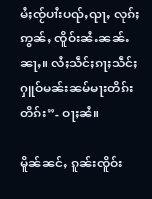မႆႈၸႂ်ပၢႆးပၺ်ႇၺႃႇ လုၵ်ႈဢွၼ်ႇ ၸိူဝ်းၼႆႉၼၼ်ႉၼႃႇ။ လႆႈသဵင်ႈၵႃႈသဵင်ႈႁူဝ်မၼ်းၼမ်မႃးတိၵ်းတိၵ်း”- ဝႃႈၼႆ။

မိူၼ်ၼင်ႇ ၵူၼ်းၸိူဝ်း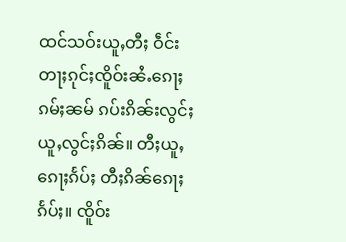ထင်သဝ်းယူႇတီႈ ဝဵင်းတႃႈၵုင်ႈၸိူဝ်းၼႆႉၵေႃႈ ၵမ်ႈၼမ် ၵပ်းၵိၼ်းလွင်ႈယူႇလွင်ႈၵိၼ်။ တီႈယူႇၵေႃႈၵႅပ်ႈ တီႈၵိၼ်ၵေႃႈၵႅပ်ႈ။ ၸိူဝ်း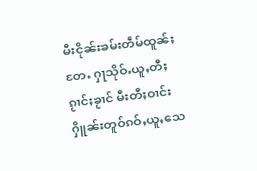မီးငိုၼ်းၶမ်းတဵမ်ထူၼ်ႈတႄႉ ႁႃသိုဝ်ႉယူႇတီႈၵႂၢင်ႈၶႂၢင် မီးတီႈဝၢင်းႁိူၼ်းတူဝ်ၵဝ်ႇယူႇသေ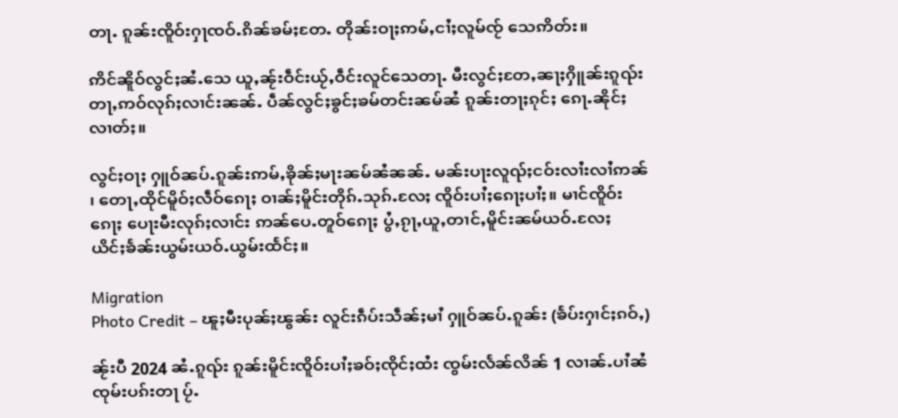တႃႉ ၵူၼ်းၸိူဝ်းႁႃၸဝ်ႉၵိၼ်ၶမ်ႈတႄႉ တိုၼ်းဝႃႈဢမ်ႇငၢႆႈလူမ်ၸႂ် သေဢိတ်း။

ဢိင်ၼိူဝ်လွင်ႈၼႆႉသေ ယူႇၼႂ်းဝဵင်းယႂ်ႇဝဵင်းလူင်သေတႃႉ မီးလွင်ႈတႄႇၼႃႈႁိူၼ်းၵူၺ်း တႃႇဢဝ်လုၵ်ႈလၢင်းၼၼ်ႉ ပဵၼ်လွင်ႈၶွင်ႈၶမ်တင်းၼမ်ၼႆ ၵူၼ်းတႃႈၵုင်ႈ ၵေႃႉၼိုင်ႈလၢတ်ႈ။

လွင်ႈဝႃႈ ႁူဝ်ၼပ်ႉၵူၼ်းဢမ်ႇၶိုၼ်ႈမႃးၼမ်ၼႆၼၼ်ႉ မၼ်းပႃးလူၺ်ႈငဝ်းလၢႆးလၢႆဢၼ် ၊ တေႃႇထိုင်မိူဝ်ႈလဵဝ်ၵေႃႈ ဝၢၼ်ႈမိူင်းတိုၵ်ႉသုၵ်ႉလႄႈ ၸိူဝ်းပၢႆႈၵေႃႈပၢႆႈ။ မၢင်ၸိူဝ်းၵေႃႈ ပေႃးမီးလုၵ်ႈလၢင်း ဢၼ်ပေႉတူဝ်ၵေႃႈ ပွႆႇၵႂႃႇယူႇတၢင်ႇမိူင်းၼမ်ယဝ်ႉလႄႈ ယိင်ႈၶႅၼ်းယွမ်းယဝ်ႉယွမ်းထႅင်ႈ။

Migration
Photo Credit – ၽူႈမီးပုၼ်ႈၽွၼ်း လူင်းၵဵပ်းသဵၼ်ႈမၢႆ ႁူဝ်ၼပ်ႉၵူၼ်း (ၶႅပ်းႁၢင်ႈၵဝ်ႇ)

ၼႂ်းပီ 2024 ၼႆႉၵူၺ်း ၵူၼ်းမိူင်းၸိူဝ်းပၢႆႈၶဝ်ႈၸိုင်ႈထႆး ၸွမ်းလႅၼ်လိၼ် 1 လၢၼ်ႉပၢႆၼႆ ၸုမ်းပၵ်းတႃ ပႂ်ႉ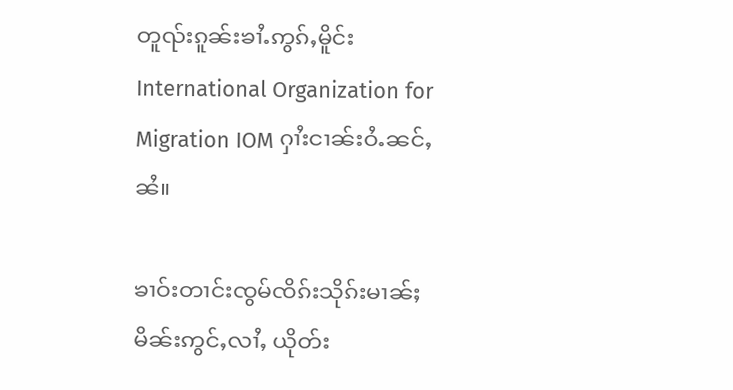တူၺ်းၵူၼ်းၶၢႆႉဢွၵ်ႇမိူင်း International Organization for Migration IOM ႁၢႆးငၢၼ်းဝႆႉၼင်ႇၼႆ။

ၶၢဝ်းတၢင်းၸွမ်ၸိၵ်းသိုၵ်းမၢၼ်ႈမိၼ်းဢွင်ႇလၢႆႇ ယိုတ်း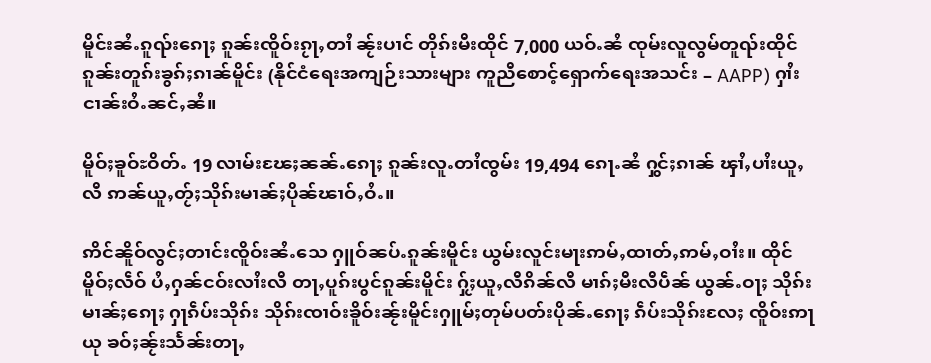မိူင်းၼႆႉၵူၺ်းၵေႃႈ ၵူၼ်းၸိူဝ်းၵႂႃႇတၢႆ ၼႂ်းပၢင် တိုၵ်းမီးထိုင် 7,000 ယဝ်ႉၼႆ ၸုမ်းလူလွမ်တူၺ်းထိုင် ၵူၼ်းတူၵ်းၶွၵ်ႈၵၢၼ်မိူင်း (နိုင်ငံရေးအကျဉ်းသားများ ကူညီစောင့်ရှောက်ရေးအသင်း – AAPP) ႁၢႆးငၢၼ်းဝႆႉၼင်ႇၼႆ။

မိူဝ်ႈၶူဝ်ႊဝိတ်ႉ 19 လၢမ်းၽႄႈၼၼ်ႉၵေႃႈ ၵူၼ်းလူႉတၢႆၸွမ်း 19,494 ၵေႃႉၼႆ ႁွင်ႈၵၢၼ် ၾၢႆႇပၢႆးယူႇလီ ဢၼ်ယူႇတႂ်ႈသိုၵ်းမၢၼ်ႈပိုၼ်ၽၢဝ်ႇဝႆႉ။

ဢိင်ၼိူဝ်လွင်ႈတၢင်းၸိူဝ်းၼႆႉသေ ႁူဝ်ၼပ်ႉၵူၼ်းမိူင်း ယွမ်းလူင်းမႃးဢမ်ႇထၢတ်ႇဢမ်ႇဝၢႆး။ ထိုင်မိူဝ်ႈလဵဝ် ပႆႇႁၼ်ငဝ်းလၢႆးလီ တႃႇပူၵ်းပွင်ၵူၼ်းမိူင်း ႁႂ်ႈယူႇလီၵိၼ်လီ မၢၵ်ႈမီးလီပဵၼ် ယွၼ်ႉဝႃႈ သိုၵ်းမၢၼ်ႈၵေႃႈ ႁႃၵဵပ်းသိုၵ်း သိုၵ်းၸၢဝ်းၶိူဝ်းၼႂ်းမိူင်းႁူမ်ႈတုမ်ပတ်းပိုၼ်ႉၵေႃႈ ၵဵပ်းသိုၵ်းလႄႈ ၸိူဝ်းဢႃယု ၶဝ်ႈၼႂ်းသႅၼ်းတႃႇ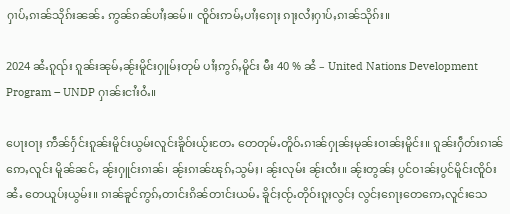ႁၢပ်ႇၵၢၼ်သိုၵ်းၼၼ်ႉ ဢွၼ်ၵၼ်ပၢႆႈၼမ်။ ၸိူဝ်းဢမ်ႇပၢႆႈၵေႃႈ ၵႃႈလႆႈႁၢပ်ႇၵၢၼ်သိုၵ်း။

2024 ၼႆႉၵူၺ်း ၵူၼ်းၼုမ်ႇၼႂ်းမိူင်းႁူမ်ႈတုမ် ပၢႆႈဢွၵ်ႇမိူင်း မီး 40 % ၼႆ – United Nations Development Program – UNDP ႁၢၼ်းငၢႆးဝႆႉ။

ပေႃးဝႃႈ ဢဵၼ်ႁႅင်းၵူၼ်းမိူင်းယွမ်းလူင်းၶိူဝ်းယႂ်းတႄႉ တေတုမ်ႉတိူဝ်ႉၵၢၼ်ႁုၼ်ႈမုၼ်းဝၢၼ်ႈမိူင်း။ ၵူၼ်းႁဵတ်းၵၢၼ်ဢေႇလူင်း မိူၼ်ၼင်ႇ ၼႂ်းႁူင်းၵၢၼ်၊ ၼႂ်းၵၢၼ်ၽုၵ်ႇသွမ်ႈ၊ ၼႂ်းလုမ်း ၼႂ်းၸႆး။ ၼႂ်းတွၼ်ႈ ပွင်ဝၢၼ်ႈပွင်မိူင်းၸိူဝ်းၼႆႉ တေယူပ်ႈယွမ်း။ ၵၢၼ်ၶူင်ဢွၵ်ႇတၢင်းၵိၼ်တၢင်းယမ်ႉ ၶိူင်ႈၸႂ်ႉတိုဝ်းၵူႈလွင်ႈ လွင်ႈၵေႃႈတေဢေႇလူင်းသေ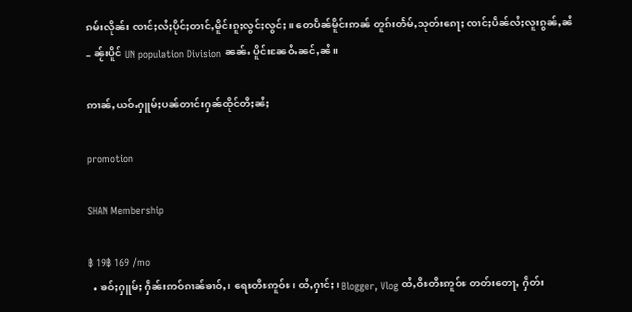ၵမ်းလိုၼ်း ၸၢင်ႈလႆႈပိုင်ႈတၢင်ႇမိူင်းၵူႈလွင်ႈလွင်ႈ။ တေပဵၼ်မိူင်းဢၼ် တူၵ်းတႅမ်ႇသုတ်းၵေႃႈ ၸၢင်ႈပဵၼ်လႆႈလူးၵွၼ်ႇၼႆ – ၼႂ်းပိူင် UN population Division ၼၼ်ႉ ပိူင်းၼႄဝႆႉၼင်ႇၼႆ။

ဢၢၼ်ႇယဝ်ႉႁူမ်ႈပၼ်တၢင်းႁၼ်ထိုင်တီႈၼႆႈ

promotion

SHAN Membership

฿ 19฿ 169 /mo
  • ၶဝ်ႈႁူမ်ႈ ႁဵၼ်းဢဝ်ၵၢၼ်ၶၢဝ်ႇ၊ ရေႊတီႊဢူဝ်ႊ၊ ထႆႇႁၢင်ႈ၊ Blogger, Vlog ထႆႇဝီႊတီႊဢူဝ်ႊ တတ်းတေႃႇ ႁဵတ်း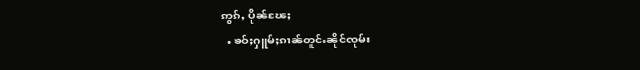ဢွၵ်ႇ ပိုၼ်ၽႄႈ
  • ၶဝ်ႈႁူမ်ႈၵၢၼ်တူင်ႉၼိုင်ၸုမ်း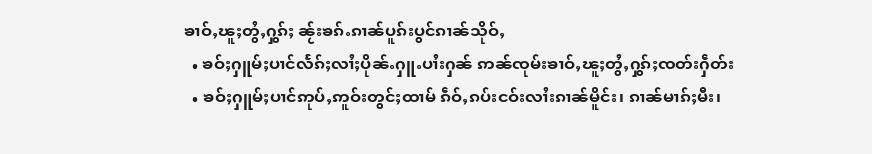ၶၢဝ်ႇၽူႈတွႆႇႁွၵ်ႈ ၼႂ်းၶၵ်ႉၵၢၼ်ပူၵ်းပွင်ၵၢၼ်သိုဝ်ႇ
  • ၶဝ်ႈႁူမ်ႈပၢင်လႅၵ်ႈလၢႆႈပိုၼ်ႉႁူႉပၢႆးႁၼ် ဢၼ်ၸုမ်းၶၢဝ်ႇၽူႈတွႆႇႁွၵ်ႈၸတ်းႁဵတ်း
  • ၶဝ်ႈႁူမ်ႈပၢင်ဢုပ်ႇဢူဝ်းတွင်ႈထၢမ် ၵဵဝ်ႇၵပ်းငဝ်းလၢႆးၵၢၼ်မိူင်း၊ ၵၢၼ်မၢၵ်ႈမီး၊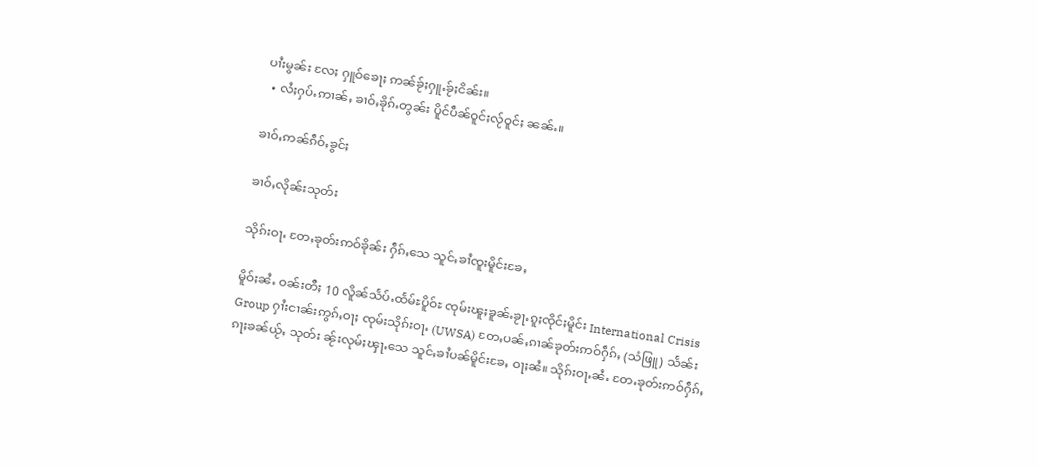ပၢႆးမွၼ်း လႄႈ ႁူဝ်ၶေႃႈ ဢၼ်ၶႂ်ႈႁူႉၶႂ်ႈငိၼ်း။
  • လႆႈႁပ်ႉဢၢၼ်ႇ ၶၢဝ်ႇၶိုၵ်ႉတွၼ်း ပိူင်ပဵၼ်ဝူင်ႈလႂ်ဝူင်ႈ ၼၼ်ႉ။

ၶၢဝ်ႇဢၼ်ၵဵဝ်ႇၶွင်ႈ

ၶၢဝ်ႇလိုၼ်းသုတ်း

သိုၵ်းဝႃႉ တႄႇၶုတ်းဢဝ်ၶိုၼ်း ႁဵၵ်ႇသေ သူင်ႇၶၢႆၸူးမိူင်းၶႄႇ

မိူဝ်ႈၼႆႉ ဝၼ်းတီႈ 10 လိူၼ်သႅပ်ႉထႅမ်ႊပိူဝ်ႊ ၸုမ်းၽူႈၶူၼ်ႉၶႂႃႉၵူႈၸိုင်ႈမိူင်း International Crisis Group ႁၢႆးငၢၼ်းဢွၵ်ႇဝႃႈ ၸုမ်းသိုၵ်းဝႃႉ (UWSA) တႄႇပၼ်ႇၵၢၼ်ၶုတ်းဢဝ်ႁဵၵ်ႇ (သံဖြူ) သႅၼ်းၵႃႈၶၼ်ယႂ်ႇ သုတ်း ၼႂ်းလုမ်ႈၾႃႉသေ သူင်ႇၶၢႆပၼ်မိူင်းၶႄႇ ဝႃႈၼႆ။ သိုၵ်းဝႃႉၼႆႉ တႄႉၶုတ်းဢဝ်ႁဵၵ်ႇ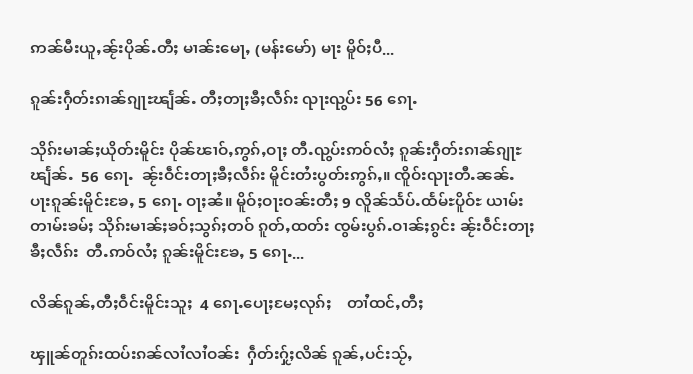ဢၼ်မီးယူႇၼႂ်းပိုၼ်ႉတီႈ မၢၼ်းမေႃႇ (မန်းမော်) မႃး မိူဝ်ႈပီ...

ၵူၼ်းႁဵတ်းၵၢၼ်ၵျႃႊၽျႅၼ်ႉ တီႈတႃႈၶီႈလဵၵ်း ၺႃးၺွပ်း 56 ၵေႃႉ

သိုၵ်းမၢၼ်ႈယိုတ်းမိူင်း ပိုၼ်ၽၢဝ်ႇဢွၵ်ႇဝႃႈ တီႉၺွပ်းဢဝ်လႆႈ ၵူၼ်းႁဵတ်းၵၢၼ်ၵျႃႊၽျႅၼ်ႉ  56 ၵေႃႉ  ၼႂ်းဝဵင်းတႃႈၶီႈလဵၵ်း မိူင်းတႆးပွတ်းဢွၵ်ႇ။ ၸိူဝ်းၺႃးတီႉၼၼ်ႉ ပႃးၵူၼ်းမိူင်းၶႄႇ 5 ၵေႃႉ ဝႃႈၼႆ။ မိူဝ်ႈဝႃးဝၼ်းတီႈ 9 လိူၼ်သႅပ်ႉထႅမ်ႊပိူဝ်ႊ ယၢမ်းတၢမ်းၶမ်ႈ သိုၵ်းမၢၼ်ႈၶဝ်ႈသွၵ်ႈတဝ် ၵူတ်ႇထတ်း ၸွမ်းပွၵ်ႉဝၢၼ်ႈၵွင်း ၼႂ်းဝဵင်းတႃႈၶီႈလဵၵ်း  တီႉဢဝ်လႆႈ ၵူၼ်းမိူင်းၶႄႇ 5 ၵေႃႉ...

လိၼ်ၵူၼ်ႇတီႈဝဵင်းမိူင်းသူႈ  4 ၵေႃႉပေႃႈမႄႈလုၵ်ႈ    တၢႆထင်ႇတီႈ

ၾူၼ်တူၵ်းထပ်းၵၼ်လၢႆလၢႆဝၼ်း  ႁဵတ်းႁႂ်ႈလိၼ် ၵူၼ်ႇပင်းသႂ်ႇ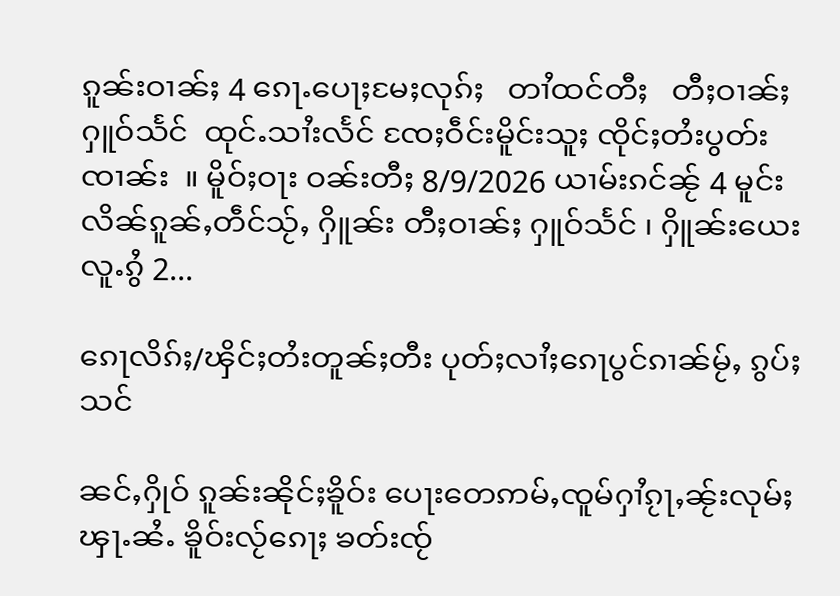ၵူၼ်းဝၢၼ်ႈ 4 ၵေႃႉပေႃႈမႄႈလုၵ်ႈ   တၢႆထင်တီႈ   တီႈဝၢၼ်ႈႁူဝ်သႅင်  ထုင်ႉသၢႆးလႅင် ၸႄႈဝဵင်းမိူင်းသူႈ ၸိုင်ႈတႆးပွတ်းၸၢၼ်း  ။ မိူဝ်ႈဝႃး ဝၼ်းတီႈ 8/9/2026 ယၢမ်းၵင်ၼႂ် 4 မူင်း လိၼ်ၵူၼ်ႇတဵင်သႂ်ႇ ႁိူၼ်း တီႈဝၢၼ်ႈ ႁူဝ်သႅင် ၊ ႁိူၼ်းယေးလူႉၵွႆ 2...

ၵေႃလိၵ်ႈ/ၾိင်ႈတႆးတူၼ်ႈတီး ပုတ်ႈလၢႆႈၵေႃပွင်ၵၢၼ်မႂ်ႇ ၵွပ်ႈသင်

ၼင်ႇႁိုဝ် ၵူၼ်းၼိုင်ႈၶိူဝ်း ပေႃးတေဢမ်ႇၸူမ်ႁၢႆၵႂႃႇၼႂ်းလုမ်ႈၾႃႉၼႆႉ ၶိူဝ်းလႂ်ၵေႃႈ ၶတ်းၸႂ်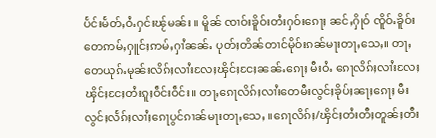ပႅင်းမႅတ်ႇဝႆႉႁင်းၽႂ်မၼ်း ။ မိူၼ် ၸၢဝ်းၶိူဝ်းတႆးႁဝ်းၵေႃႈ ၼင်ႇႁိုဝ် ၸိူဝ်ႉၶိူဝ်းတေဢမ်ႇႁူင်ႈဢမ်ႇႁၢႆၼၼ်ႉ ပုတ်ႈတိၼ်တၢင်မိုဝ်းၵၼ်မႃးတႃႇသေႇ။ တႃႇတေယုၵ်ႉမုၼ်းလိၵ်ႈလၢႆးလႄႈၾိင်ႈငႄႈၼၼ်ႉၵေႃႈ မီးဝႆႉ ၵေႃလိၵ်ႈလၢႆးလႄႈၾိင်ႈငႄႈတႆးၵူႈဝဵင်းဝဵင်း။ တႃႇၵေႃလိၵ်ႈလၢႆးတေမီးလွင်ႈၶိုပ်ႈၼႃႈၵေႃႈ မီးလွင်ႈလႅၵ်ႈလၢႆႈၵေႃပွင်ၵၢၼ်မႃးတႃႇသေႇ ။ၵေႃလိၵ်ႈ/ၾိင်ႈတႆးတီႈတူၼ်ႈတီး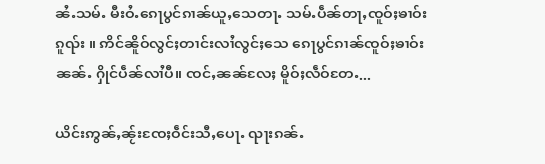ၼႆႉသမ်ႉ မီးဝႆႉၵေႃပွင်ၵၢၼ်ယူႇသေတႃႉ သမ်ႉပဵၼ်တႃႇၸူဝ်ႈၶၢဝ်းၵူၺ်း ။ ဢိင်ၼိူဝ်လွင်ႈတၢင်းလၢႆလွင်ႈသေ ၵေႃပွင်ၵၢၼ်ၸူဝ်ႈၶၢဝ်းၼၼ်ႉ ႁိုင်ပဵၼ်လၢႆပီ။ ၸင်ႇၼၼ်လႄႈ မိူဝ်ႈလဵဝ်တႄႉ...

ယိင်းဢွၼ်ႇၼႂ်းၸႄႈဝဵင်းသီႇပေႃႉ ၺႃးၵၼ်ႉ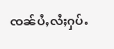ၸၼ်ပႆႇလႆႈႁပ်ႉ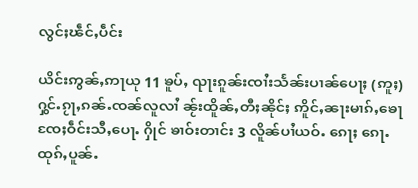လွင်ႈၽဵင်ႇပဵင်း

ယိင်းဢွၼ်ႇဢႃယု 11 ၶူပ်ႇ ၺႃးၵူၼ်းၸၢႆးသႅၼ်းပၢၼ်ပေႃႈ (ဢူႈ) ႁွင်ႉၵႂႃႇၵၼ်ႉၸၼ်လူလၢႆ ၼႂ်းထိူၼ်ႇတီႈၼိုင်ႈ ဢိူင်ႇၼႃးမၢၵ်ႇၶေႃ ၸႄႈဝဵင်းသီႇပေႃႉ ႁိုင် ၶၢဝ်းတၢင်း 3 လိူၼ်ပၢႆယဝ်ႉ ၵေႃႈ ၵေႃႉထုၵ်ႇပူၼ်ႉ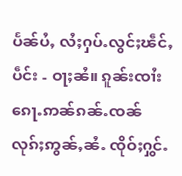ပႅၼ်ပႆႇ လႆႈႁပ်ႉလွင်ႈၽဵင်ႇပဵင်း - ဝႃႈၼႆ။ ၵူၼ်းၸၢႆးၵေႃႉဢၼ်ၵၼ်ႉၸၼ်လုၵ်ႈဢွၼ်ႇၼႆႉ ၸိုဝ်ႈႁွင်ႉ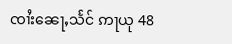ၸၢႆးၼေႃႇသႅင် ဢႃယု 48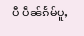ပီ ပဵၼ်ၵႅမ်ပူႇ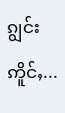ၵျွင်းဢိူင်ႇ...